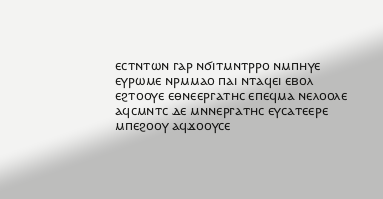ⲉⲥⲧⲛⲧⲱⲛ ⲅⲁⲣ ⲛϭⲓⲧⲙⲛⲧⲣⲣⲟ ⲛⲙⲡⲏⲩⲉ ⲉⲩⲣⲱⲙⲉ ⲛⲣⲙⲙⲁⲟ ⲡⲁⲓ ⲛⲧⲁϥⲉⲓ ⲉⲃⲟⲗ ⲉϩⲧⲟⲟⲩⲉ ⲉⲑⲛⲉⲉⲣⲅⲁⲧⲏⲥ ⲉⲡⲉϥⲙⲁ ⲛⲉⲗⲟⲟⲗⲉ ⲁϥⲥⲙⲛⲧⲥ ⲇⲉ ⲙⲛⲛⲉⲣⲅⲁⲧⲏⲥ ⲉⲩⲥⲁⲧⲉⲉⲣⲉ ⲙⲡⲉϩⲟⲟⲩ ⲁϥϫⲟⲟⲩⲥⲉ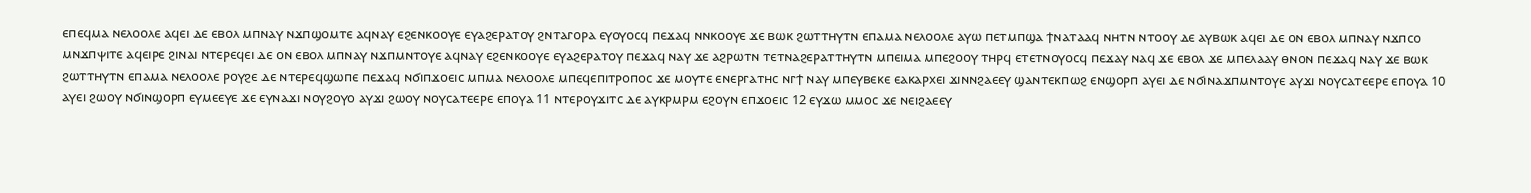ⲉⲡⲉϥⲙⲁ ⲛⲉⲗⲟⲟⲗⲉ ⲁϥⲉⲓ ⲇⲉ ⲉⲃⲟⲗ ⲙⲡⲛⲁⲩ ⲛϫⲡϣⲟⲙⲧⲉ ⲁϥⲛⲁⲩ ⲉϩⲉⲛⲕⲟⲟⲩⲉ ⲉⲩⲁϩⲉⲣⲁⲧⲟⲩ ϩⲛⲧⲁⲅⲟⲣⲁ ⲉⲩⲟⲩⲟⲥϥ ⲡⲉϫⲁϥ ⲛⲛⲕⲟⲟⲩⲉ ϫⲉ ⲃⲱⲕ ϩⲱⲧⲧⲏⲩⲧⲛ ⲉⲡⲁⲙⲁ ⲛⲉⲗⲟⲟⲗⲉ ⲁⲩⲱ ⲡⲉⲧⲙⲡϣⲁ ϯⲛⲁⲧⲁⲁϥ ⲛⲏⲧⲛ ⲛⲧⲟⲟⲩ ⲇⲉ ⲁⲩⲃⲱⲕ ⲁϥⲉⲓ ⲇⲉ ⲟⲛ ⲉⲃⲟⲗ ⲙⲡⲛⲁⲩ ⲛϫⲡⲥⲟ ⲙⲛϫⲡⲯⲓⲧⲉ ⲁϥⲉⲓⲣⲉ ϩⲓⲛⲁⲓ ⲛⲧⲉⲣⲉϥⲉⲓ ⲇⲉ ⲟⲛ ⲉⲃⲟⲗ ⲙⲡⲛⲁⲩ ⲛϫⲡⲙⲛⲧⲟⲩⲉ ⲁϥⲛⲁⲩ ⲉϩⲉⲛⲕⲟⲟⲩⲉ ⲉⲩⲁϩⲉⲣⲁⲧⲟⲩ ⲡⲉϫⲁϥ ⲛⲁⲩ ϫⲉ ⲁϩⲣⲱⲧⲛ ⲧⲉⲧⲛⲁϩⲉⲣⲁⲧⲧⲏⲩⲧⲛ ⲙⲡⲉⲓⲙⲁ ⲙⲡⲉϩⲟⲟⲩ ⲧⲏⲣϥ ⲉⲧⲉⲧⲛⲟⲩⲟⲥϥ ⲡⲉϫⲁⲩ ⲛⲁϥ ϫⲉ ⲉⲃⲟⲗ ϫⲉ ⲙⲡⲉⲗⲁⲁⲩ ⲑⲛⲟⲛ ⲡⲉϫⲁϥ ⲛⲁⲩ ϫⲉ ⲃⲱⲕ ϩⲱⲧⲧⲏⲩⲧⲛ ⲉⲡⲁⲙⲁ ⲛⲉⲗⲟⲟⲗⲉ ⲣⲟⲩϩⲉ ⲇⲉ ⲛⲧⲉⲣⲉϥϣⲱⲡⲉ ⲡⲉϫⲁϥ ⲛϭⲓⲡϫⲟⲉⲓⲥ ⲙⲡⲙⲁ ⲛⲉⲗⲟⲟⲗⲉ ⲙⲡⲉϥⲉⲡⲓⲧⲣⲟⲡⲟⲥ ϫⲉ ⲙⲟⲩⲧⲉ ⲉⲛⲉⲣⲅⲁⲧⲏⲥ ⲛⲅϯ ⲛⲁⲩ ⲙⲡⲉⲩⲃⲉⲕⲉ ⲉⲁⲕⲁⲣⲭⲉⲓ ϫⲓⲛⲛϩⲁⲉⲉⲩ ϣⲁⲛⲧⲉⲕⲡⲱϩ ⲉⲛϣⲟⲣⲡ ⲁⲩⲉⲓ ⲇⲉ ⲛϭⲓⲛⲁϫⲡⲙⲛⲧⲟⲩⲉ ⲁⲩϫⲓ ⲛⲟⲩⲥⲁⲧⲉⲉⲣⲉ ⲉⲡⲟⲩⲁ 10 ⲁⲩⲉⲓ ϩⲱⲟⲩ ⲛϭⲓⲛϣⲟⲣⲡ ⲉⲩⲙⲉⲉⲩⲉ ϫⲉ ⲉⲩⲛⲁϫⲓ ⲛⲟⲩϩⲟⲩⲟ ⲁⲩϫⲓ ϩⲱⲟⲩ ⲛⲟⲩⲥⲁⲧⲉⲉⲣⲉ ⲉⲡⲟⲩⲁ 11 ⲛⲧⲉⲣⲟⲩϫⲓⲧⲥ ⲇⲉ ⲁⲩⲕⲣⲙⲣⲙ ⲉϩⲟⲩⲛ ⲉⲡϫⲟⲉⲓⲥ 12 ⲉⲩϫⲱ ⲙⲙⲟⲥ ϫⲉ ⲛⲉⲓϩⲁⲉⲉⲩ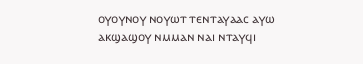ⲟⲩⲟⲩⲛⲟⲩ ⲛⲟⲩⲱⲧ ⲧⲉⲛⲧⲁⲩⲁⲁⲥ ⲁⲩⲱ ⲁⲕϣⲁϣⲟⲩ ⲛⲙⲙⲁⲛ ⲛⲁⲓ ⲛⲧⲁⲩϥⲓ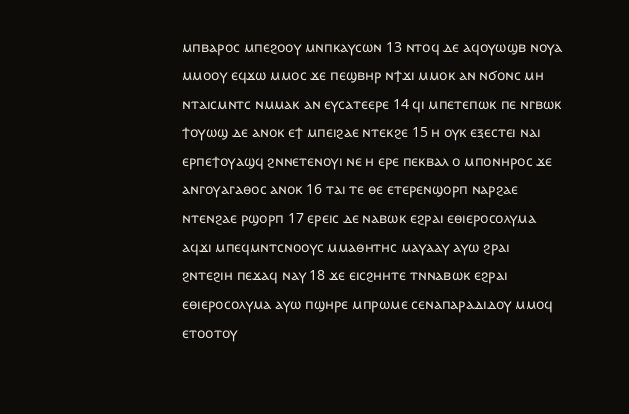ⲙⲡⲃⲁⲣⲟⲥ ⲙⲡⲉϩⲟⲟⲩ ⲙⲛⲡⲕⲁⲩⲥⲱⲛ 13 ⲛⲧⲟϥ ⲇⲉ ⲁϥⲟⲩⲱϣⲃ ⲛⲟⲩⲁ ⲙⲙⲟⲟⲩ ⲉϥϫⲱ ⲙⲙⲟⲥ ϫⲉ ⲡⲉϣⲃⲏⲣ ⲛϯϫⲓ ⲙⲙⲟⲕ ⲁⲛ ⲛϭⲟⲛⲥ ⲙⲏ ⲛⲧⲁⲓⲥⲙⲛⲧⲥ ⲛⲙⲙⲁⲕ ⲁⲛ ⲉⲩⲥⲁⲧⲉⲉⲣⲉ 14 ϥⲓ ⲙⲡⲉⲧⲉⲡⲱⲕ ⲡⲉ ⲛⲅⲃⲱⲕ ϯⲟⲩⲱϣ ⲇⲉ ⲁⲛⲟⲕ ⲉϯ ⲙⲡⲉⲓϩⲁⲉ ⲛⲧⲉⲕϩⲉ 15 ⲏ ⲟⲩⲕ ⲉⲝⲉⲥⲧⲉⲓ ⲛⲁⲓ ⲉⲣⲡⲉϯⲟⲩⲁϣϥ ϩⲛⲛⲉⲧⲉⲛⲟⲩⲓ ⲛⲉ ⲏ ⲉⲣⲉ ⲡⲉⲕⲃⲁⲗ ⲟ ⲙⲡⲟⲛⲏⲣⲟⲥ ϫⲉ ⲁⲛⲅⲟⲩⲁⲅⲁⲑⲟⲥ ⲁⲛⲟⲕ 16 ⲧⲁⲓ ⲧⲉ ⲑⲉ ⲉⲧⲉⲣⲉⲛϣⲟⲣⲡ ⲛⲁⲣϩⲁⲉ ⲛⲧⲉⲛϩⲁⲉ ⲣϣⲟⲣⲡ 17 ⲉⲣⲉⲓⲥ ⲇⲉ ⲛⲁⲃⲱⲕ ⲉϩⲣⲁⲓ ⲉⲑⲓⲉⲣⲟⲥⲟⲗⲩⲙⲁ ⲁϥϫⲓ ⲙⲡⲉϥⲙⲛⲧⲥⲛⲟⲟⲩⲥ ⲙⲙⲁⲑⲏⲧⲏⲥ ⲙⲁⲩⲁⲁⲩ ⲁⲩⲱ ϩⲣⲁⲓ ϩⲛⲧⲉϩⲓⲏ ⲡⲉϫⲁϥ ⲛⲁⲩ 18 ϫⲉ ⲉⲓⲥϩⲏⲏⲧⲉ ⲧⲛⲛⲁⲃⲱⲕ ⲉϩⲣⲁⲓ ⲉⲑⲓⲉⲣⲟⲥⲟⲗⲩⲙⲁ ⲁⲩⲱ ⲡϣⲏⲣⲉ ⲙⲡⲣⲱⲙⲉ ⲥⲉⲛⲁⲡⲁⲣⲁⲇⲓⲇⲟⲩ ⲙⲙⲟϥ ⲉⲧⲟⲟⲧⲟⲩ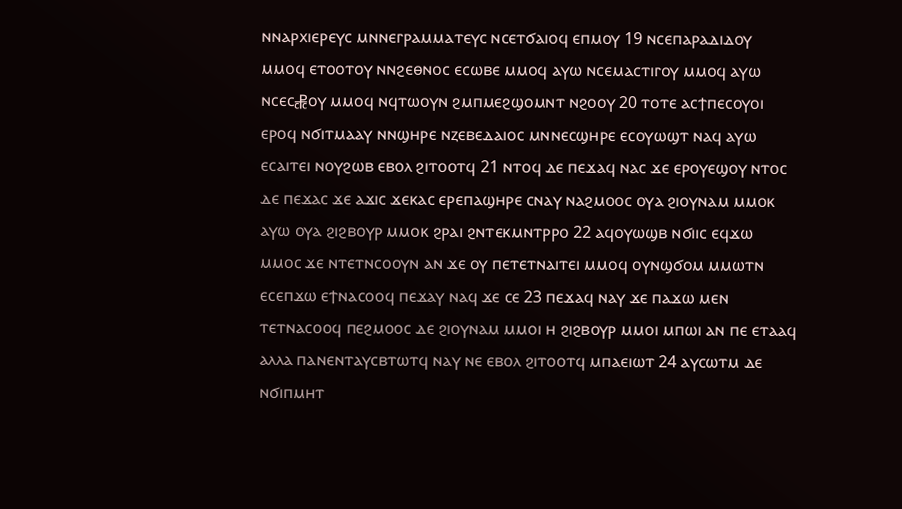ⲛⲛⲁⲣⲭⲓⲉⲣⲉⲩⲥ ⲙⲛⲛⲉⲅⲣⲁⲙⲙⲁⲧⲉⲩⲥ ⲛⲥⲉⲧϭⲁⲓⲟϥ ⲉⲡⲙⲟⲩ 19 ⲛⲥⲉⲡⲁⲣⲁⲇⲓⲇⲟⲩ ⲙⲙⲟϥ ⲉⲧⲟⲟⲧⲟⲩ ⲛⲛϩⲉⲑⲛⲟⲥ ⲉⲥⲱⲃⲉ ⲙⲙⲟϥ ⲁⲩⲱ ⲛⲥⲉⲙⲁⲥⲧⲓⲅⲟⲩ ⲙⲙⲟϥ ⲁⲩⲱ ⲛⲥⲉⲥ⳧ⲟⲩ ⲙⲙⲟϥ ⲛϥⲧⲱⲟⲩⲛ ϩⲙⲡⲙⲉϩϣⲟⲙⲛⲧ ⲛϩⲟⲟⲩ 20 ⲧⲟⲧⲉ ⲁⲥϯⲡⲉⲥⲟⲩⲟⲓ ⲉⲣⲟϥ ⲛϭⲓⲧⲙⲁⲁⲩ ⲛⲛϣⲏⲣⲉ ⲛⲍⲉⲃⲉⲇⲁⲓⲟⲥ ⲙⲛⲛⲉⲥϣⲏⲣⲉ ⲉⲥⲟⲩⲱϣⲧ ⲛⲁϥ ⲁⲩⲱ ⲉⲥⲁⲓⲧⲉⲓ ⲛⲟⲩϩⲱⲃ ⲉⲃⲟⲗ ϩⲓⲧⲟⲟⲧϥ 21 ⲛⲧⲟϥ ⲇⲉ ⲡⲉϫⲁϥ ⲛⲁⲥ ϫⲉ ⲉⲣⲟⲩⲉϣⲟⲩ ⲛⲧⲟⲥ ⲇⲉ ⲡⲉϫⲁⲥ ϫⲉ ⲁϫⲓⲥ ϫⲉⲕⲁⲥ ⲉⲣⲉⲡⲁϣⲏⲣⲉ ⲥⲛⲁⲩ ⲛⲁϩⲙⲟⲟⲥ ⲟⲩⲁ ϩⲓⲟⲩⲛⲁⲙ ⲙⲙⲟⲕ ⲁⲩⲱ ⲟⲩⲁ ϩⲓϩⲃⲟⲩⲣ ⲙⲙⲟⲕ ϩⲣⲁⲓ ϩⲛⲧⲉⲕⲙⲛⲧⲣⲣⲟ 22 ⲁϥⲟⲩⲱϣⲃ ⲛϭⲓⲓⲥ ⲉϥϫⲱ ⲙⲙⲟⲥ ϫⲉ ⲛⲧⲉⲧⲛⲥⲟⲟⲩⲛ ⲁⲛ ϫⲉ ⲟⲩ ⲡⲉⲧⲉⲧⲛⲁⲓⲧⲉⲓ ⲙⲙⲟϥ ⲟⲩⲛϣϭⲟⲙ ⲙⲙⲱⲧⲛ ⲉⲥⲉⲡϫⲱ ⲉϯⲛⲁⲥⲟⲟϥ ⲡⲉϫⲁⲩ ⲛⲁϥ ϫⲉ ⲥⲉ 23 ⲡⲉϫⲁϥ ⲛⲁⲩ ϫⲉ ⲡⲁϫⲱ ⲙⲉⲛ ⲧⲉⲧⲛⲁⲥⲟⲟϥ ⲡⲉϩⲙⲟⲟⲥ ⲇⲉ ϩⲓⲟⲩⲛⲁⲙ ⲙⲙⲟⲓ ⲏ ϩⲓϩⲃⲟⲩⲣ ⲙⲙⲟⲓ ⲙⲡⲱⲓ ⲁⲛ ⲡⲉ ⲉⲧⲁⲁϥ ⲁⲗⲗⲁ ⲡⲁⲛⲉⲛⲧⲁⲩⲥⲃⲧⲱⲧϥ ⲛⲁⲩ ⲛⲉ ⲉⲃⲟⲗ ϩⲓⲧⲟⲟⲧϥ ⲙⲡⲁⲉⲓⲱⲧ 24 ⲁⲩⲥⲱⲧⲙ ⲇⲉ ⲛϭⲓⲡⲙⲏⲧ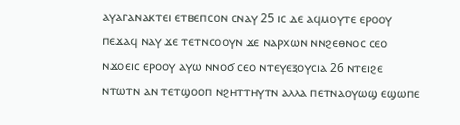ⲁⲩⲁⲅⲁⲛⲁⲕⲧⲉⲓ ⲉⲧⲃⲉⲡⲥⲟⲛ ⲥⲛⲁⲩ 25 ⲓⲥ ⲇⲉ ⲁϥⲙⲟⲩⲧⲉ ⲉⲣⲟⲟⲩ ⲡⲉϫⲁϥ ⲛⲁⲩ ϫⲉ ⲧⲉⲧⲛⲥⲟⲟⲩⲛ ϫⲉ ⲛⲁⲣⲭⲱⲛ ⲛⲛϩⲉⲑⲛⲟⲥ ⲥⲉⲟ ⲛϫⲟⲉⲓⲥ ⲉⲣⲟⲟⲩ ⲁⲩⲱ ⲛⲛⲟϭ ⲥⲉⲟ ⲛⲧⲉⲩⲉⲝⲟⲩⲥⲓⲁ 26 ⲛⲧⲉⲓϩⲉ ⲛⲧⲱⲧⲛ ⲁⲛ ⲧⲉⲧϣⲟⲟⲡ ⲛϩⲏⲧⲧⲏⲩⲧⲛ ⲁⲗⲗⲁ ⲡⲉⲧⲛⲁⲟⲩⲱϣ ⲉϣⲱⲡⲉ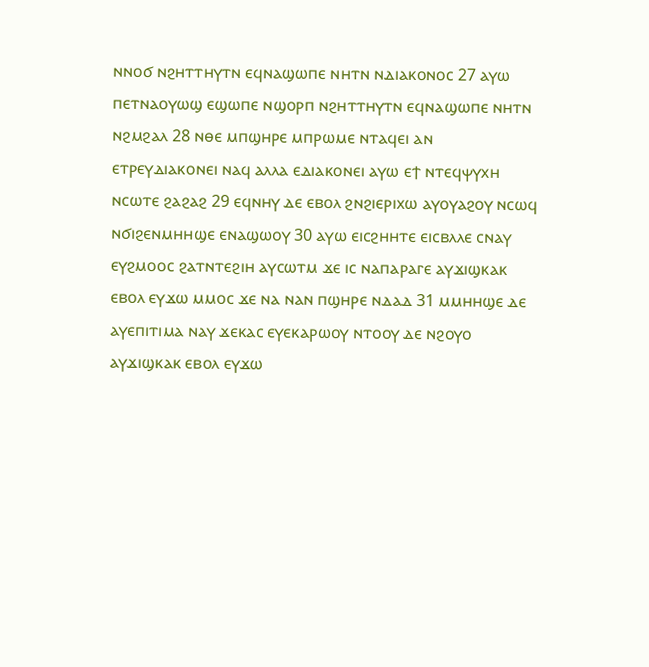ⲛⲛⲟϭ ⲛϩⲏⲧⲧⲏⲩⲧⲛ ⲉϥⲛⲁϣⲱⲡⲉ ⲛⲏⲧⲛ ⲛⲇⲓⲁⲕⲟⲛⲟⲥ 27 ⲁⲩⲱ ⲡⲉⲧⲛⲁⲟⲩⲱϣ ⲉϣⲱⲡⲉ ⲛϣⲟⲣⲡ ⲛϩⲏⲧⲧⲏⲩⲧⲛ ⲉϥⲛⲁϣⲱⲡⲉ ⲛⲏⲧⲛ ⲛϩⲙϩⲁⲗ 28 ⲛⲑⲉ ⲙⲡϣⲏⲣⲉ ⲙⲡⲣⲱⲙⲉ ⲛⲧⲁϥⲉⲓ ⲁⲛ ⲉⲧⲣⲉⲩⲇⲓⲁⲕⲟⲛⲉⲓ ⲛⲁϥ ⲁⲗⲗⲁ ⲉⲇⲓⲁⲕⲟⲛⲉⲓ ⲁⲩⲱ ⲉϯ ⲛⲧⲉϥⲯⲩⲭⲏ ⲛⲥⲱⲧⲉ ϩⲁϩⲁϩ 29 ⲉϥⲛⲏⲩ ⲇⲉ ⲉⲃⲟⲗ ϩⲛϩⲓⲉⲣⲓⲭⲱ ⲁⲩⲟⲩⲁϩⲟⲩ ⲛⲥⲱϥ ⲛϭⲓϩⲉⲛⲙⲏⲏϣⲉ ⲉⲛⲁϣⲱⲟⲩ 30 ⲁⲩⲱ ⲉⲓⲥϩⲏⲏⲧⲉ ⲉⲓⲥⲃⲗⲗⲉ ⲥⲛⲁⲩ ⲉⲩϩⲙⲟⲟⲥ ϩⲁⲧⲛⲧⲉϩⲓⲏ ⲁⲩⲥⲱⲧⲙ ϫⲉ ⲓⲥ ⲛⲁⲡⲁⲣⲁⲅⲉ ⲁⲩϫⲓϣⲕⲁⲕ ⲉⲃⲟⲗ ⲉⲩϫⲱ ⲙⲙⲟⲥ ϫⲉ ⲛⲁ ⲛⲁⲛ ⲡϣⲏⲣⲉ ⲛⲇⲁⲇ 31 ⲙⲙⲏⲏϣⲉ ⲇⲉ ⲁⲩⲉⲡⲓⲧⲓⲙⲁ ⲛⲁⲩ ϫⲉⲕⲁⲥ ⲉⲩⲉⲕⲁⲣⲱⲟⲩ ⲛⲧⲟⲟⲩ ⲇⲉ ⲛϩⲟⲩⲟ ⲁⲩϫⲓϣⲕⲁⲕ ⲉⲃⲟⲗ ⲉⲩϫⲱ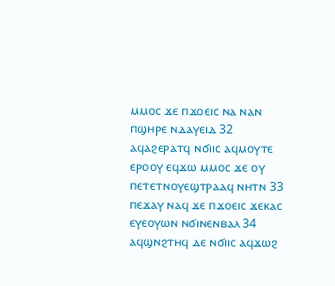ⲙⲙⲟⲥ ϫⲉ ⲡϫⲟⲉⲓⲥ ⲛⲁ ⲛⲁⲛ ⲡϣⲏⲣⲉ ⲛⲇⲁⲩⲉⲓⲇ 32 ⲁϥⲁϩⲉⲣⲁⲧϥ ⲛϭⲓⲓⲥ ⲁϥⲙⲟⲩⲧⲉ ⲉⲣⲟⲟⲩ ⲉϥϫⲱ ⲙⲙⲟⲥ ϫⲉ ⲟⲩ ⲡⲉⲧⲉⲧⲛⲟⲩⲉϣⲧⲣⲁⲁϥ ⲛⲏⲧⲛ 33 ⲡⲉϫⲁⲩ ⲛⲁϥ ϫⲉ ⲡϫⲟⲉⲓⲥ ϫⲉⲕⲁⲥ ⲉⲩⲉⲟⲩⲱⲛ ⲛϭⲓⲛⲉⲛⲃⲁⲗ 34 ⲁϥϣⲛϩⲧⲏϥ ⲇⲉ ⲛϭⲓⲓⲥ ⲁϥϫⲱϩ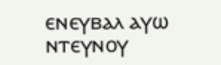ⲉⲛⲉⲩⲃⲁⲗ ⲁⲩⲱ ⲛⲧⲉⲩⲛⲟⲩ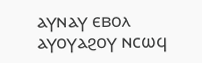ⲁⲩⲛⲁⲩ ⲉⲃⲟⲗ ⲁⲩⲟⲩⲁϩⲟⲩ ⲛⲥⲱϥ